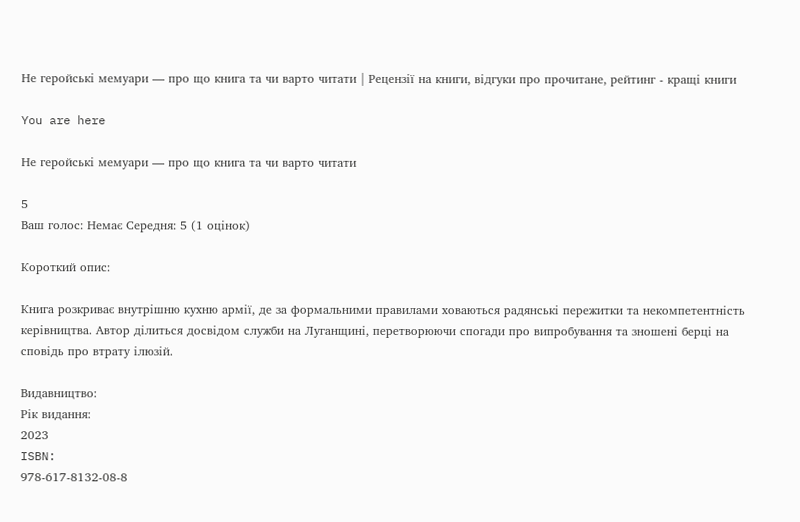Не геройські мемуари — про що книга та чи варто читати | Рецензії на книги, відгуки про прочитане, рейтинг - кращі книги

You are here

Не геройські мемуари — про що книга та чи варто читати

5
Ваш голос: Немає Середня: 5 (1 оцінок)

Короткий опис:

Книга розкриває внутрішню кухню армії, де за формальними правилами ховаються радянські пережитки та некомпетентність керівництва. Автор ділиться досвідом служби на Луганщині, перетворюючи спогади про випробування та зношені берці на сповідь про втрату ілюзій.

Видавництво:
Рік видання:
2023
ISBN:
978-617-8132-08-8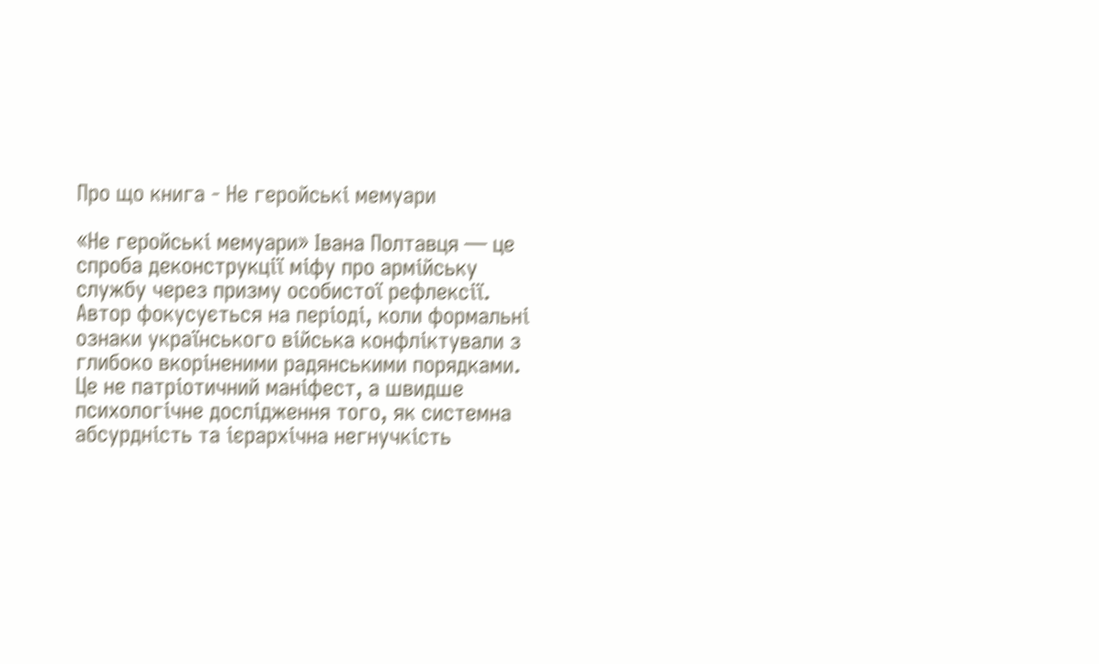Про що книга - Не геройські мемуари

«Не геройські мемуари» Івана Полтавця — це спроба деконструкції міфу про армійську службу через призму особистої рефлексії. Автор фокусується на періоді, коли формальні ознаки українського війська конфліктували з глибоко вкоріненими радянськими порядками. Це не патріотичний маніфест, а швидше психологічне дослідження того, як системна абсурдність та ієрархічна негнучкість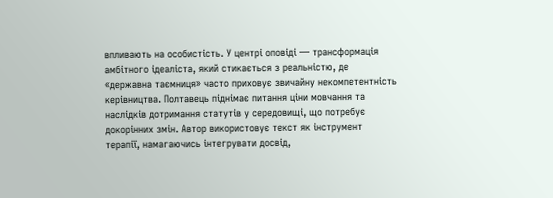впливають на особистість. У центрі оповіді — трансформація амбітного ідеаліста, який стикається з реальністю, де «державна таємниця» часто приховує звичайну некомпетентність керівництва. Полтавець піднімає питання ціни мовчання та наслідків дотримання статутів у середовищі, що потребує докорінних змін. Автор використовує текст як інструмент терапії, намагаючись інтегрувати досвід,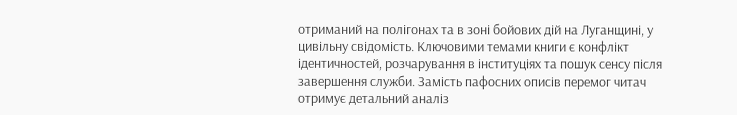отриманий на полігонах та в зоні бойових дій на Луганщині, у цивільну свідомість. Ключовими темами книги є конфлікт ідентичностей, розчарування в інституціях та пошук сенсу після завершення служби. Замість пафосних описів перемог читач отримує детальний аналіз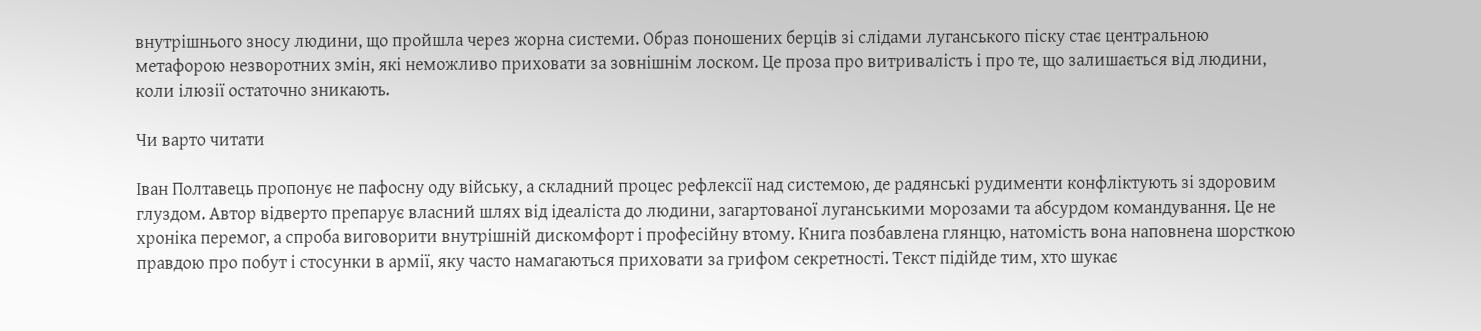внутрішнього зносу людини, що пройшла через жорна системи. Образ поношених берців зі слідами луганського піску стає центральною метафорою незворотних змін, які неможливо приховати за зовнішнім лоском. Це проза про витривалість і про те, що залишається від людини, коли ілюзії остаточно зникають.

Чи варто читати

Іван Полтавець пропонує не пафосну оду війську, а складний процес рефлексії над системою, де радянські рудименти конфліктують зі здоровим глуздом. Автор відверто препарує власний шлях від ідеаліста до людини, загартованої луганськими морозами та абсурдом командування. Це не хроніка перемог, а спроба виговорити внутрішній дискомфорт і професійну втому. Книга позбавлена глянцю, натомість вона наповнена шорсткою правдою про побут і стосунки в армії, яку часто намагаються приховати за грифом секретності. Текст підійде тим, хто шукає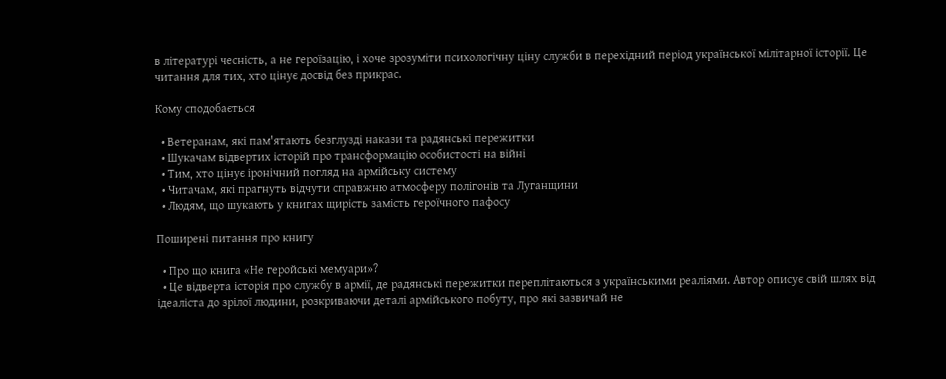в літературі чесність, а не героїзацію, і хоче зрозуміти психологічну ціну служби в перехідний період української мілітарної історії. Це читання для тих, хто цінує досвід без прикрас.

Кому сподобається

  • Ветеранам, які пам'ятають безглузді накази та радянські пережитки
  • Шукачам відвертих історій про трансформацію особистості на війні
  • Тим, хто цінує іронічний погляд на армійську систему
  • Читачам, які прагнуть відчути справжню атмосферу полігонів та Луганщини
  • Людям, що шукають у книгах щирість замість героїчного пафосу

Поширені питання про книгу

  • Про що книга «Не геройські мемуари»?
  • Це відверта історія про службу в армії, де радянські пережитки переплітаються з українськими реаліями. Автор описує свій шлях від ідеаліста до зрілої людини, розкриваючи деталі армійського побуту, про які зазвичай не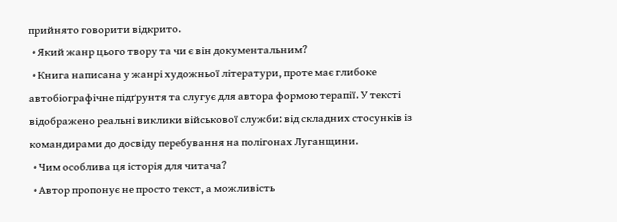прийнято говорити відкрито.
  • Який жанр цього твору та чи є він документальним?
  • Книга написана у жанрі художньої літератури, проте має глибоке автобіографічне підґрунтя та слугує для автора формою терапії. У тексті відображено реальні виклики військової служби: від складних стосунків із командирами до досвіду перебування на полігонах Луганщини.
  • Чим особлива ця історія для читача?
  • Автор пропонує не просто текст, а можливість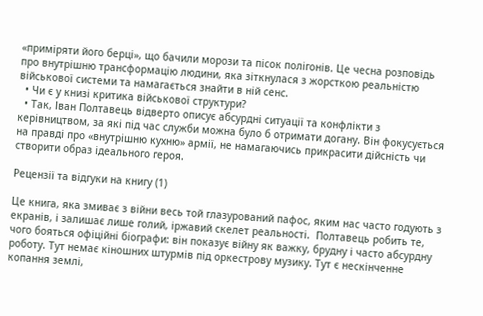«приміряти його берці», що бачили морози та пісок полігонів. Це чесна розповідь про внутрішню трансформацію людини, яка зіткнулася з жорсткою реальністю військової системи та намагається знайти в ній сенс.
  • Чи є у книзі критика військової структури?
  • Так, Іван Полтавець відверто описує абсурдні ситуації та конфлікти з керівництвом, за які під час служби можна було б отримати догану. Він фокусується на правді про «внутрішню кухню» армії, не намагаючись прикрасити дійсність чи створити образ ідеального героя.

Рецензії та відгуки на книгу (1)

Це книга, яка змиває з війни весь той глазурований пафос, яким нас часто годують з екранів, і залишає лише голий, іржавий скелет реальності.  Полтавець робить те, чого бояться офіційні біографи: він показує війну як важку, брудну і часто абсурдну роботу. Тут немає кіношних штурмів під оркестрову музику. Тут є нескінченне копання землі,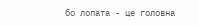бо лопата - це головна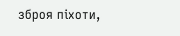зброя піхоти,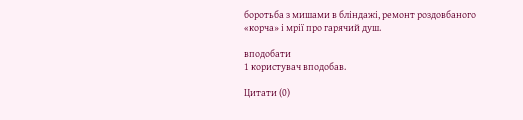боротьба з мишами в бліндажі, ремонт роздовбаного «корча» і мрії про гарячий душ.

вподобати
1 користувач вподобав.

Цитати (0)